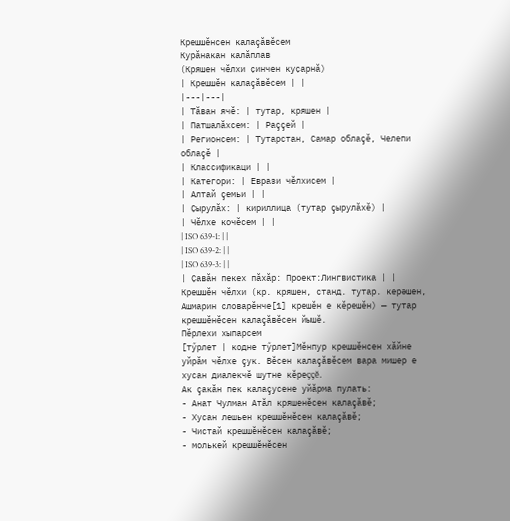Крешшĕнсен калаçăвĕсем
Курӑнакан калӑплав
(Кряшен чĕлхи ҫинчен куҫарнӑ)
| Крешшĕн калаçăвĕсем | |
|---|---|
| Тӑван ячӗ: | тутар, кряшен |
| Патшалӑхсем: | Раççей |
| Регионсем: | Тутарстан, Самар облаçĕ, Челепи облаçĕ |
| Классификаци | |
| Категори: | Еврази чĕлхисем |
| Алтай çемьи | |
| Ҫырулӑх: | кириллица (тутар çырулăхĕ) |
| Чӗлхе кочӗсем | |
| ISO 639-1: | |
| ISO 639-2: | |
| ISO 639-3: | |
| Ҫавӑн пекех пӑхӑр: Проект:Лингвистика | |
Крешшĕн чĕлхи (кр. кряшен, станд. тутар. керәшен, Ашмарин словарĕнче[1] крешĕн е кĕрешĕн) — тутар крешшĕнĕсен калаçăвĕсен йышĕ.
Пĕрлехи хыпарсем
[тӳрлет | кодне тӳрлет]Мĕнпур крешшĕнсен хăйне уйрăм чĕлхе çук. Вĕсен калаçăвĕсем вара мишер е хусан диалекчĕ шутне кĕреççĕ.
Ак çакăн пек калаçусене уйăрма пулать:
- Анат Чулман Атăл кряшенĕсен калаçăвĕ;
- Хусан лешьен крешшĕнĕсен калаçăвĕ;
- Чистай крешшĕнĕсен калаçăвĕ;
- молькей крешшĕнĕсен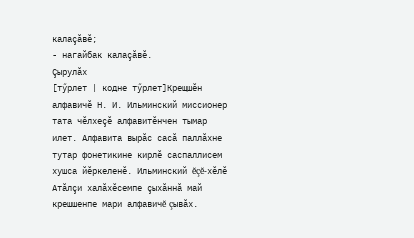калаçăвĕ;
- нагайбак калаçăвĕ.
Çырулăх
[тӳрлет | кодне тӳрлет]Крещшĕн алфавичĕ Н. И. Ильминский миссионер тата чĕлхеçĕ алфавитĕнчен тымар илет. Алфавита вырăс сасă паллăхне тутар фонетикине кирлĕ саспаллисем хушса йĕркеленĕ. Ильминский ĕçĕ-хĕлĕ Атăлçи халăхĕсемпе çыхăннă май крешшенпе мари алфавичĕ çывăх.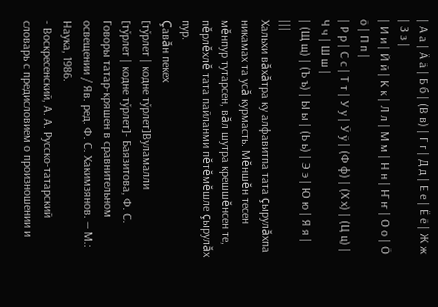| А а | Ӓ ӓ | Б б | (В в) | Г г | Д д | Е е | Ё ё | Ж ж | З з |
| И и | Й й | К к | Л л | М м | Н н | Ҥ ҥ | О о | Ӧ ӧ | П п |
| Р р | С с | Т т | У у | Ӱ ӱ | (Ф ф) | (Х х) | (Ц ц) | Ч ч | Ш ш |
| (Щ щ) | (Ъ ъ) | Ы ы | (Ь ь) | Э э | Ю ю | Я я | |||
Хальхи вăхăтра ку алфавитпа тата çырулăхпа никамах та усă курмасть. Мĕншĕн тесен мĕнпур тутарсен, вăл шутра крешшĕнсен те, пĕрлĕхлĕ тата пайланми пĕтĕмĕшле çырулăх пур.
Çавăн пекех
[тӳрлет | кодне тӳрлет]Вуламалли
[тӳрлет | кодне тӳрлет]- Баязитова, Ф. С. Говоры татар-кряшен в сравнительном освещении / Яв. ред. Ф. С. Хакимзянов. — М.: Наука, 1986.
- Воскресенский, А. А. Русско-татарский словарь с предисловием о произношении и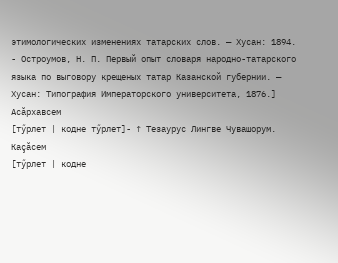этимологических изменениях татарских слов. — Хусан: 1894.
- Остроумов, Н. П. Первый опыт словаря народно-татарского языка по выговору крещеных татар Казанской губернии. — Хусан: Типография Императорского университета, 1876.]
Асăрхавсем
[тӳрлет | кодне тӳрлет]- ↑ Тезаурус Лингве Чувашорум.
Каçăсем
[тӳрлет | кодне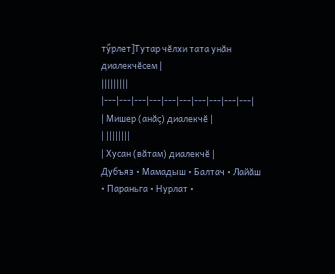тӳрлет]Тутар чĕлхи тата унăн диалекчĕсем |
|||||||||
|---|---|---|---|---|---|---|---|---|---|
| Мишер (анăç) диалекчĕ |
| ||||||||
| Хусан (вăтам) диалекчĕ |
Дубъяз • Мамадыш • Балтач • Лайăш • Параньга • Нурлат •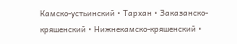Камско-устьинский • Тархан • Заказанско-кряшенский • Нижнекамско-кряшенский •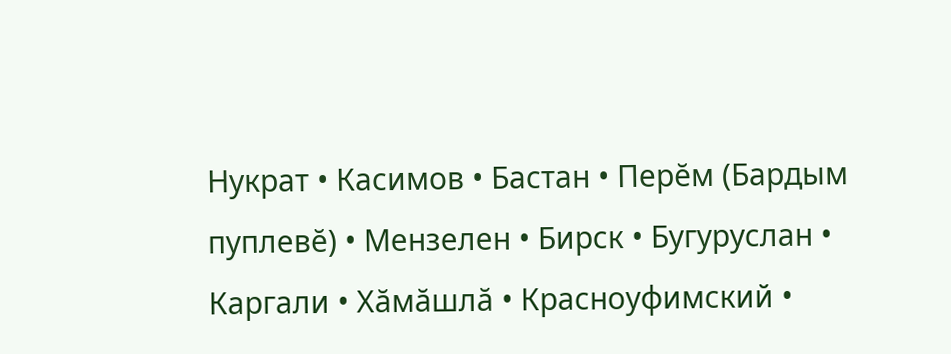Нукрат • Касимов • Бастан • Перĕм (Бардым пуплевĕ) • Мензелен • Бирск • Бугуруслан • Каргали • Хăмăшлă • Красноуфимский •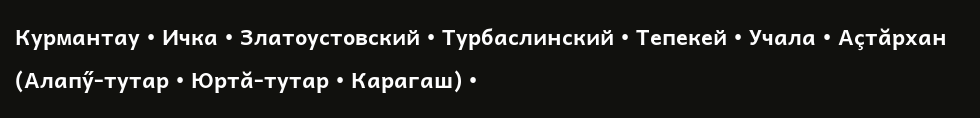Курмантау • Ичка • Златоустовский • Турбаслинский • Тепекей • Учала • Аçтăрхан (Алапӳ-тутар • Юртă-тутар • Карагаш) •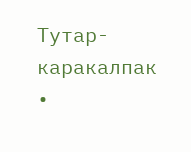Тутар-каракалпак •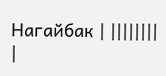Нагайбак | ||||||||
|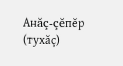Анăç-çĕпĕр (тухăç)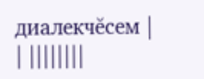диалекчĕсем |
| ||||||||